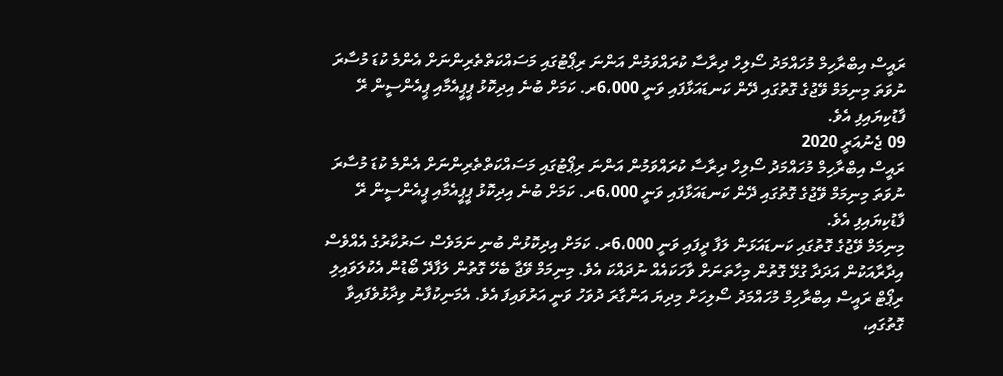ރައީސް އިބްރާހިމް މުހައްމަދު ސޯލިހް ދިރާސާ ކުރައްވަމުން އަންނަ ރިޕޯޓުގައި މަސައްކަތްތެރިންނަށް އެންމެ ކުޑަ މުސާރަ ނުވަތަ މިނިމަމް ވޭޖުގެ ގޮތުގައި ދޭން ކަނޑައަޅާފައި ވަނީ 6،000ރ. ކަމަށް ބުނެ އިދިކޮޅު ޕީޕީއެމާއި ޕީއެންސީން ރޭ ފާޑުކިޔައިފި އެވެ.
09 ޖެނުއަރީ 2020
ރައީސް އިބްރާހިމް މުހައްމަދު ސޯލިހް ދިރާސާ ކުރައްވަމުން އަންނަ ރިޕޯޓުގައި މަސައްކަތްތެރިންނަށް އެންމެ ކުޑަ މުސާރަ ނުވަތަ މިނިމަމް ވޭޖުގެ ގޮތުގައި ދޭން ކަނޑައަޅާފައި ވަނީ 6،000ރ. ކަމަށް ބުނެ އިދިކޮޅު ޕީޕީއެމާއި ޕީއެންސީން ރޭ ފާޑުކިޔައިފި އެވެ.
މިނިމަމް ވޭޖުގެ ގޮތުގައި ކަނޑައަޅަން ލަފާ ދީފައި ވަނީ 6،000ރ. ކަމަށް އިދިކޮޅުން ބުނި ނަމަވެސް ސަރުކާރުގެ އެއްވެސް އިދާރާއަކުން އަދަދާ ގުޅޭ ގޮތުން މިހާތަނަށް ވާހަކައެއް ނުދައްކަ އެވެ. މިނިމަމް ވޭޖާ ބެހޭ ގޮތުން ލަފާދޭ ބޯޑުން އެކުލަވައިލި ރިޕޯޓް ރައީސް އިބްރާހިމް މުހައްމަދު ސޯލިހަށް މިދިޔަ އަންގާރަ ދުވަހު ވަނީ އަރުވައިފަ އެވެ. އެމަނިކުފާނު ވިދާޅުވެފައިވާ ގޮތުގައި،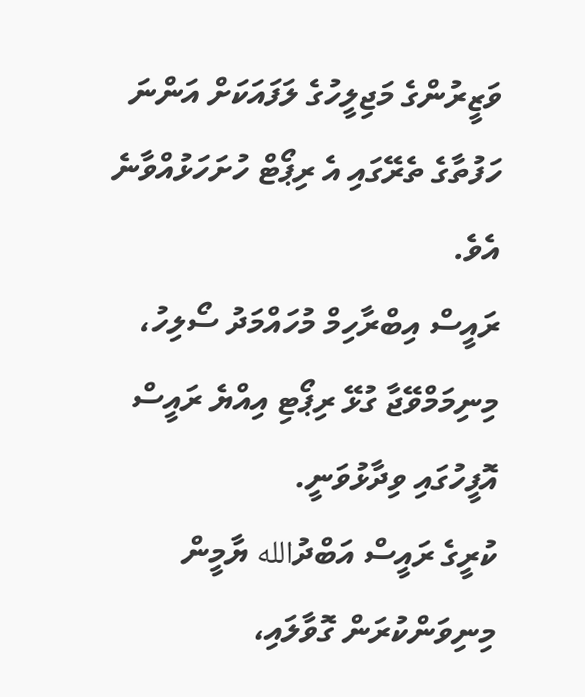ވަޒީރުންގެ މަޖިލީހުގެ ލަފައަކަށް އަންނަ ހަފުތާގެ ތެރޭގައި އެ ރިޕޯޓް ހުށަހަޅުއްވާނެ އެވެ.
ރައީސް އިބްރާހިމް މުހައްމަދު ސޯލިހު، މިނިމަމްވޭޖާ ގުޅޭ ރިޕޯޓި އިއްޔެ ރައީސް އޮފީހުގައި ވިދާޅުވަނީ.
ކުރީގެ ރައީސް އަބްދުالله ޔާމީން މިނިވަންކުރަން ގޮވާލައި،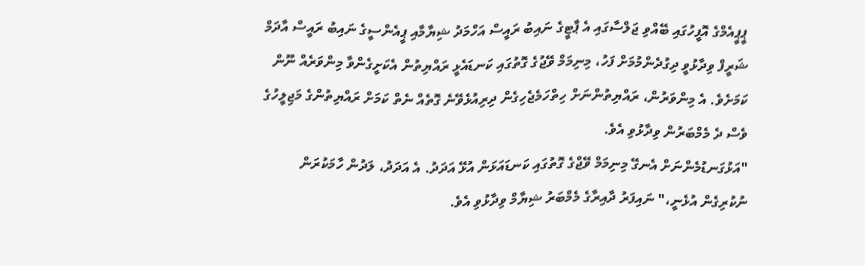ޕީޕީއެމްގެ އޮފީހުގައި ބޭއްވި ޖަލްސާގައި އެ ޕާޓީގެ ނައިބު ރައީސް އަހްމަދު ޝިޔާމާއި ޕީއެންސީގެ ނައިބު ރައީސް އާދަމް ޝަރީފް ވިދާޅުވީ ދިގުދެންމުމަށް ފަހު، މިނިމަމް ވޭޖުގެ ގޮތުގައި ކަނޑައެޅީ ރައްޔިތުން އެކަށީގެންވާ މިންވަރެއް ނޫން ކަމަށެވެ. އެ މިންވަރުން، ރައްޔިތުންނަށް ހިތްހަމެޖެހިގެން ދިރިއުޅެވޭނެ ގޮތެއް ނެތް ކަމަށް ރައްޔިތުންގެ މަޖިލީހުގެ ވެސް ދެ މެމްބަރުން ވިދާޅުވި އެވެ.
"އަޅުގަނޑުމެންނަށް އެނގޭ މިނިމަމް ވޭޖްގެ ގޮތުގައި ކަނޑައަޅަން އުޅޭ އަދަދު. އެ އަދަދު، ލަދުން ހާމަކުރަން ނުކުރިގެން އުޅެނީ،" ނައިފަރު ދާއިރާގެ މެމްބަރު ޝިޔާމް ވިދާޅުވި އެވެ.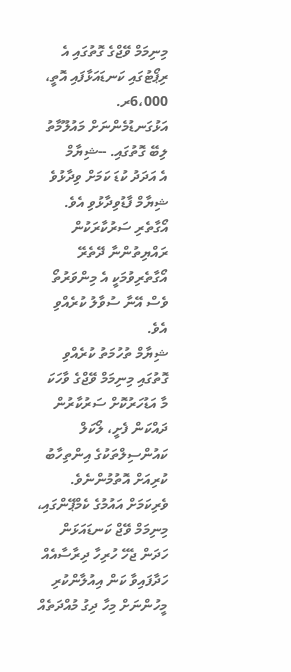މިނިމަމް ވޭޖްގެ ގޮތުގައި އެ ރިޕޯޓުގައި ކަނޑައަޅާފައި އޮތީ، 6،000ރ. އަޅުގަނޑުމެންނަށް މައުލޫމާތު ލިބޭ ގޮތުގައި. --ޝިޔާމް
އެ އަދަދު ކުޑަ ކަމަށް ވިދާޅުވެ ޝިޔާމް ފާޑުވިދާޅުވި އެވެ. އޯގާތެރި ސަރުކާރަކުން ރައްޔިތުންނާ ދޭތެރޭ އޯގާތެރިވުމަކީ އެ މިންވަރުތޯ ވެސް އޭނާ ސުވާލު ކުރެއްވި އެވެ.
ޝިޔާމް ތުހުމަތު ކުރެއްވި ގޮތުގައި މިނިމަމް ވޭޖްގެ ވާހަކަ މާ އަޑުހަރުކޮށް ސަރުކާރުން ދައްކަން ފެށީ، ލޯކަލް ކައުންސިލްތަކުގެ އިންތިހާބު ކުރިއަށް އޮތުމުންނެވެ. ވެރިކަމަށް އައުމުގެ ކެމްޕޭންގައި، މިނިމަމް ވޭޖް ކަނޑައަޅަން ހަދަން ޖެހޭ ހުރިހާ ދިރާސާއެއް ހަދާފައިވާ ކަން އިއުލާންކުރި މީހުންނަށް މިހާ ދިގު މުއްދަތެއް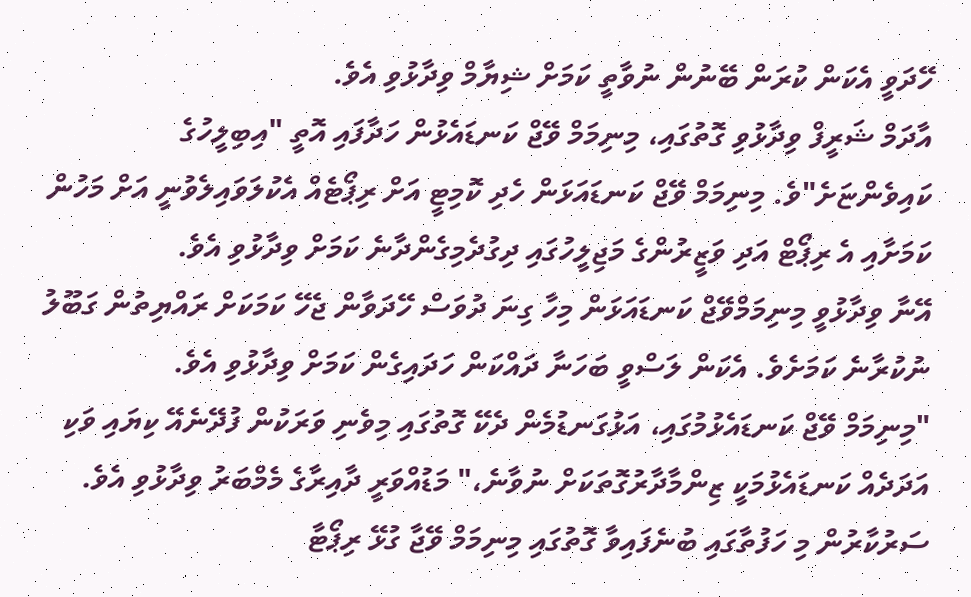ހޭދަވީ އެކަން ކުރަން ބޭނުން ނުވާތީ ކަމަށް ޝިޔާމް ވިދާޅުވި އެވެ.
އާދަމް ޝަރީފް ވިދާޅުވި ގޮތުގައި، މިނިމަމް ވޭޖް ކަނޑައެޅުން ހަދާފައި އޮތީ "އިބިލީހުގެ ކައިވެންޏަށެ"ވެ. މިނިމަމް ވޭޖް ކަނޑައަޅަން ހެދި ކޮމިޓީ އަށް ރިޕޯޓެއް އެކުލަވައިލެވުނީ އަށް މަހުން ކަމަށާއި އެ ރިޕޯޓް އަދި ވަޒީރުންގެ މަޖިލީހުގައި ދިގުދެމިގެންދާނެ ކަމަށް ވިދާޅުވި އެވެ.
އޭނާ ވިދާޅުވީ މިނިމަމްވޭޖް ކަނޑައަޅަން މިހާ ގިނަ ދުވަސް ހޭދަވާން ޖެހޭ ކަމަކަށް ރައްޔިތުން ގަބޫލު ނުކުރާނެ ކަމަށެވެ. އެކަން ލަސްވީ ބަހަނާ ދައްކަން ހަދައިގެން ކަމަށް ވިދާޅުވި އެވެ.
"މިނިމަމް ވޭޖް ކަނޑައެޅުމުގައި، އަޅުގަނޑުމެން ދެކޭ ގޮތުގައި މިވެނި ވަރަކުން ފުދޭނެއޭ ކިޔައި ވަކި އަދަދެއް ކަނޑައެޅުމަކީ ޒިންމާދާރުގޮތަކަށް ނުވާނެ،" މަޑުއްވަރީ ދާއިރާގެ މެމްބަރު ވިދާޅުވި އެވެ.
ސަރުކާރުން މި ހަފުތާގައި ބުނެފައިވާ ގޮތުގައި މިނިމަމް ވޭޖާ ގުޅޭ ރިޕޯޓާ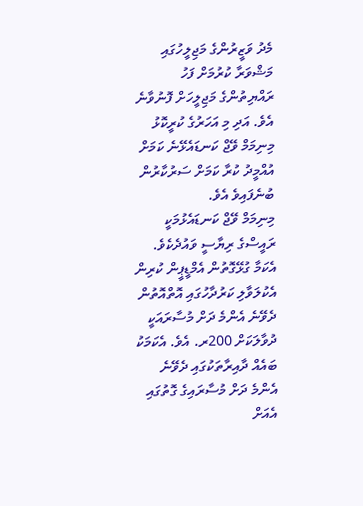މެދު ވަޒީރުންގެ މަޖިލީހުގައި މަޝްވަރާ ކުރުމަށް ފަހު ރައްޔިތުންގެ މަޖިލީހަށް ފޮނުވާނެ އެވެ. އަދި މި އަހަރުގެ ކުރީކޮޅު މިނިމަމް ވޭޖް ކަނޑައެޅޭނެ ކަމަށް އުއްމީދު ކުރާ ކަމަށް ސަރުކާރުން ބުނެފައިވެ އެވެ.
މިނިމަމް ވޭޖް ކަނޑައެޅުމަކީ ރައީސްގެ ރިޔާސީ ވައުދެކެވެ. އެކަމާ ގުޅޭގޮތުން އެމްޑީޕީން ކުރިން އެކުލަވާލި ކަރުދާހުގައި އޮތްއޮތުން ދެވޭނެ އެންމެ ދަށް މުސާރައަކީ ދުވާލަކަށް 200ރ. އެވެ. އެކަމަކު ބައެއް ދާއިރާތަކުގައި ދެވޭނެ އެންމެ ދަށް މުސާރައިގެ ގޮތުގައި އެއަށް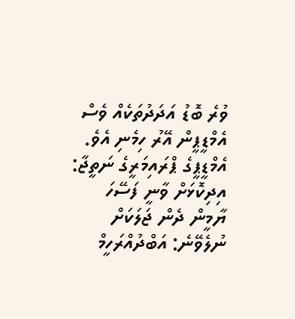ވުރެ ބޮޑު އަދަދުތަކެއް ވެސް އެމްޑީޕީން އޭރު ހިމެނި އެވެ.
އެމްޑީޕީގެ ޕްރައިމަރީގެ ނަތީޖާ: އިދިކޮޅަށް ވާނީ ފަސޭހަ
ޔާމީން ދެން ޖަލަކަށް ނުލެވޭނެ: އަބްދުއްރަހީމް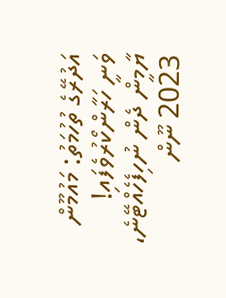އަދުރޭގެ ތުހުމަތު: މައުމޫން ވަނީ ހަރާންކޯރުވެފައި!
ޔާމީން ދެން ނުހިފެހެއްޓޭނެ، 2023 ނޫން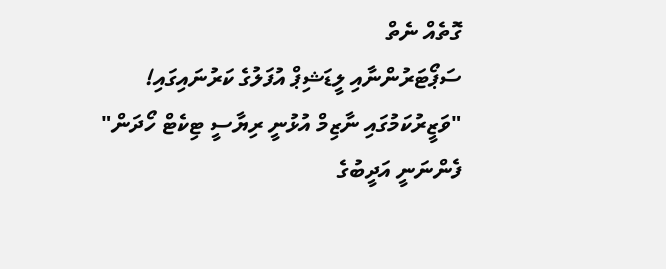ގޮތެއް ނެތް
ސަޕޯޓަރުންނާއި ލީޑަޝިޕް އުފަލުގެ ކަރުނައިގައި!
"ވަޒީރުކަމުގައި ނާޒިމް އުޅުނީ ރިޔާސީ ޓިކެޓް ހޯދަން"
ފެންނަނީ އަދީބުގެ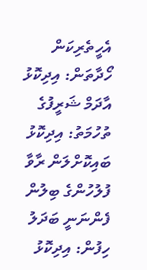އެހީތެރިކަން ހޯދާތަން: އިދިކޮޅު
އާދަމް ޝަރީފުގެ ތުހުމަތު: އިދިކޮޅު ބައިކޮށްލަން ރާވާ
ފުލުހުންގެ ބިލުން ފެންނަނީ ބަދަލު ހިފުން: އިދިކޮޅު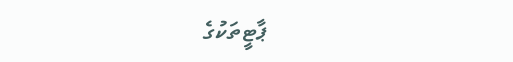ޕާޓީތަކުގެ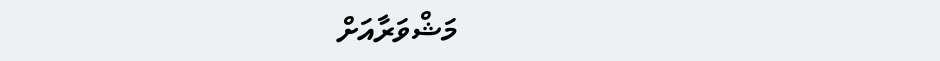މަޝްވަރާއަށް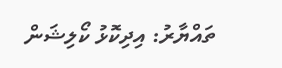ތައްޔާރު: އިދިކޮޅު ކޯލިޝަން